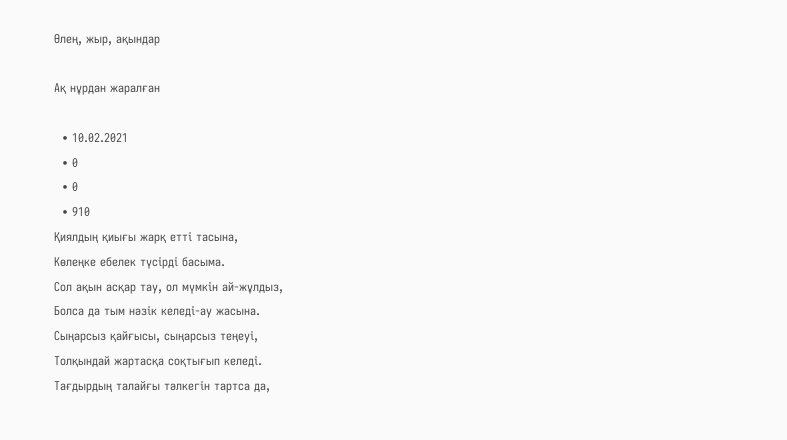Өлең, жыр, ақындар

Ақ нұрдан жаралған

  • 10.02.2021
  • 0
  • 0
  • 910
Қиялдың қиығы жарқ етті тасына,
Көлеңке ебелек түсірді басыма.
Сол ақын асқар тау, ол мүмкін ай-жұлдыз,
Болса да тым нәзік келеді-ау жасына.
Сыңарсыз қайғысы, сыңарсыз теңеуі,
Толқындай жартасқа соқтығып келеді.
Тағдырдың талайғы тәлкегін тартса да,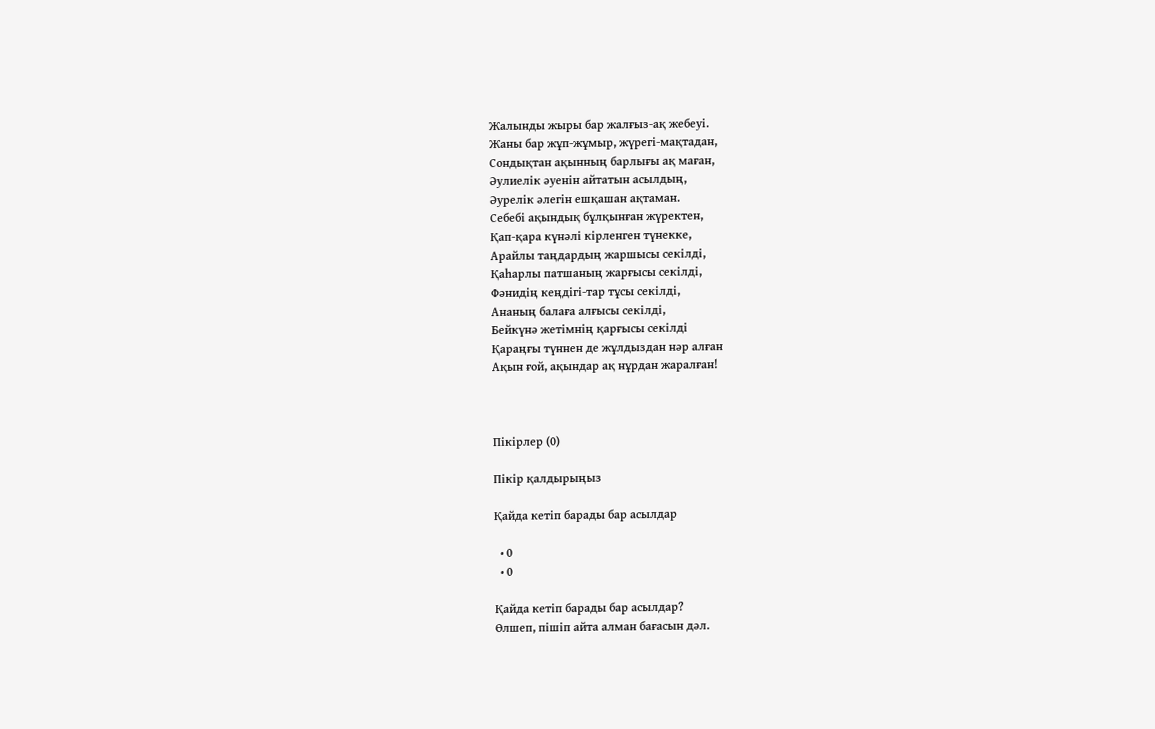Жалынды жыры бар жалғыз-ақ жебеуі.
Жаны бар жұп-жұмыр, жүрегі-мақтадан,
Сондықтан ақынның барлығы ақ маған,
Әулиелік әуенін айтатын асылдың,
Әурелік әлегін ешқашан ақтаман.
Себебі ақындық бұлқынған жүректен,
Қап-қара күнәлі кірленген түнекке,
Арайлы таңдардың жаршысы секілді,
Қаһарлы патшаның жарғысы секілді,
Фәнидің кеңдігі-тар тұсы секілді,
Ананың балаға алғысы секілді,
Бейкүнә жетімнің қарғысы секілді
Қараңғы түннен де жұлдыздан нәр алған
Ақын ғой, ақындар ақ нұрдан жаралған!



Пікірлер (0)

Пікір қалдырыңыз

Қайда кетіп барады бар асылдар

  • 0
  • 0

Қайда кетіп барады бар асылдар?
Өлшеп, пішіп айта алман бағасын дәл.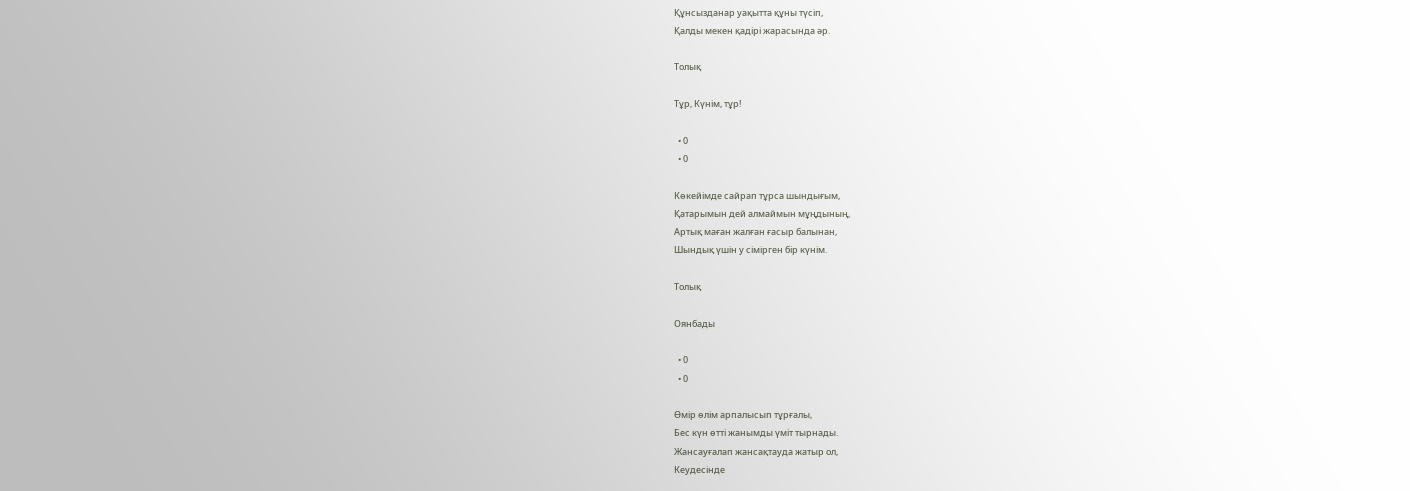Құнсызданар уақытта құны түсіп,
Қалды мекен қадірі жарасында әр.

Толық

Тұр, Күнім, тұр!

  • 0
  • 0

Көкейімде сайрап тұрса шындығым,
Қатарымын дей алмаймын мұңдының,
Артық маған жалған ғасыр балынан,
Шындық үшін у сімірген бір күнім.

Толық

Оянбады

  • 0
  • 0

Өмір өлім арпалысып тұрғалы,
Бес күн өтті жанымды үміт тырнады.
Жансауғалап жансақтауда жатыр ол,
Кеудесінде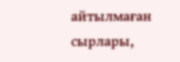айтылмаған сырлары,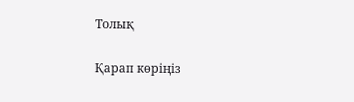Толық

Қарап көріңіз